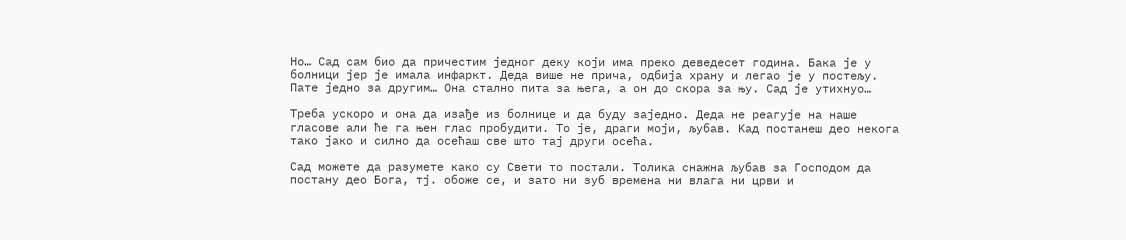Но… Сад сам био да причестим једног деку који има преко деведесет година. Бака је у болници јер је имала инфаркт. Деда више не прича, одбија храну и легао је у постељу. Пате једно за другим… Она стално пита за њега, а он до скора за њу. Сад је утихнуо…

Треба ускоро и она да изађе из болнице и да буду заједно. Деда не реагује на наше гласове али ће га њен глас пробудити. То је, драги моји, љубав. Kад постанеш део некога тако јако и силно да осећаш све што тај други осећа.

Сад можете да разумете како су Свети то постали. Толика снажна љубав за Господом да постану део Бога, тј. обоже се, и зато ни зуб времена ни влага ни црви и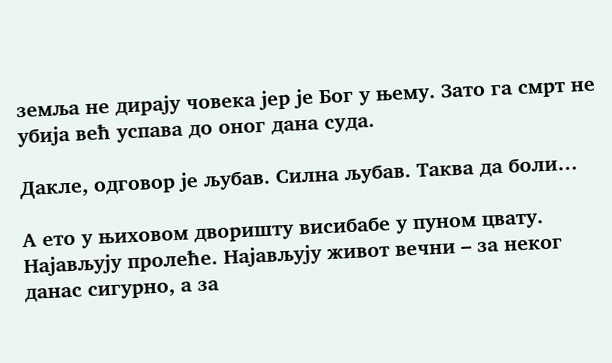земља не дирају човека јер је Бог у њему. Зато га смрт не убија већ успава до оног дана суда.

Дакле, одговор је љубав. Силна љубав. Таква да боли…

А ето у њиховом дворишту висибабе у пуном цвату. Најављују пролеће. Најављују живот вечни – за неког данас сигурно, а за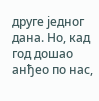друге једног дана. Но, кад год дошао анђео по нас,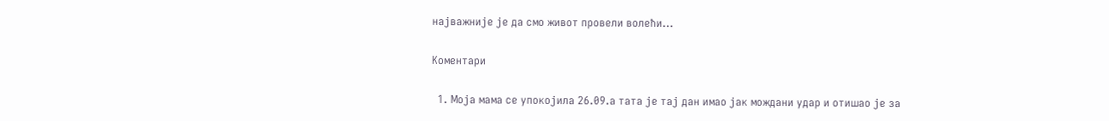најважније је да смо живот провели волећи…

Коментари

  1. Моја мама се упокојила 26.09.а тата је тај дан имао јак мождани удар и отишао је за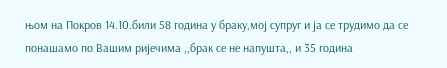њом на Покров 14.10.били 58 година у браку,мој супруг и ја се трудимо да се понашамо по Вашим ријечима ,,брак се не напушта,, и 35 година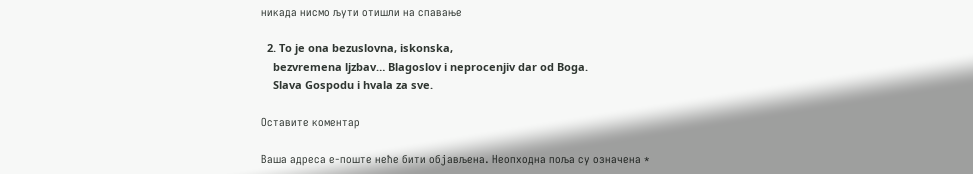никада нисмо љути отишли на спавање

  2. To je ona bezuslovna, iskonska,
    bezvremena ljzbav… Blagoslov i neprocenjiv dar od Boga.
    Slava Gospodu i hvala za sve.

Оставите коментар

Ваша адреса е-поште неће бити објављена. Неопходна поља су означена *